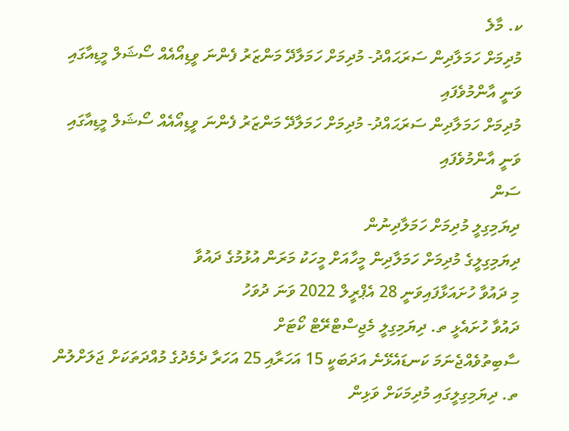ކ. މާލެ
މުދިމަށް ހަމަލާދިން ސަރަޙައްދު- މުދިމަށް ހަމަލާދޭ މަންޒަރު ފެންނަ ވީޑިއޯއެއް ސޯޝަލް މީޑިއާގައި ވަނީ އާންމުވެފައި
މުދިމަށް ހަމަލާދިން ސަރަޙައްދު- މުދިމަށް ހަމަލާދޭ މަންޒަރު ފެންނަ ވީޑިއޯއެއް ސޯޝަލް މީޑިއާގައި ވަނީ އާންމުވެފައި
ސަން
ދިޔަމިގިލީ މުދިމަށް ހަމަލާދިނުން
ދިޔަމިގިލީގެ މުދިމަށް ހަމަލާދިން މީހާއަށް މީހަކު މަރަން އުޅުމުގެ ދައުވާ
މި ދައުވާ ހުށައަޅާފައިވަނީ 28 އެޕްރީލް 2022 ވަނަ ދުވަހު
ދައުވާ ހުށައެޅީ ތ. ދިޔަމިގިލީ މެޖިސްޓްރޭޓް ކޯޓަށް
ސާބިތުވެއްޖެނަމަ ކަނޑައެޅޭނެ އަދަބަކީ 15 އަހަރާއި 25 އަހަރާ ދެމެދުގެ މުއްދަތަކަށް ޖަލަށްލުން
ތ. ދިޔަމިގިލީގައި މުދިމަކަށް ވަޅިން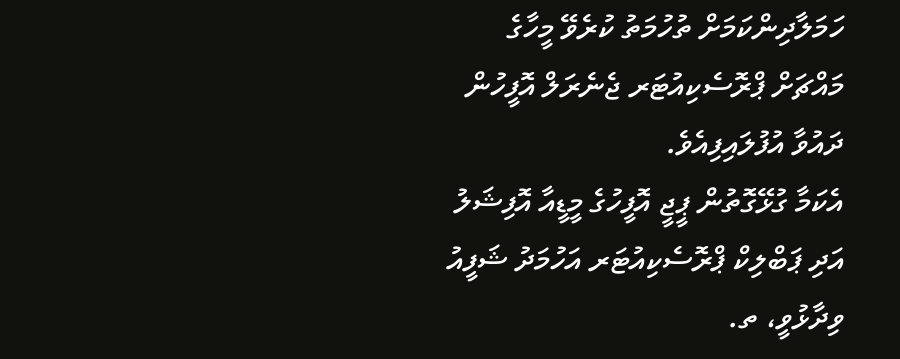ހަމަލާދިންކަމަށް ތުހުމަތު ކުރެވޭ މީހާގެ މައްޗަށް ޕްރޮސެކިއުޓަރ ޖެނެރަލް އޮފީހުން ދައުވާ އުފުލައިފިއެވެ.
އެކަމާ ގުޅޭގޮތުން ޕީޖީ އޮފީހުގެ މީޑީއާ އޮފިޝަލު އަދި ޕަބްލިކް ޕްރޮސެކިއުޓަރ އަހުމަދު ޝަފީއު ވިދާޅުވީ، ތ.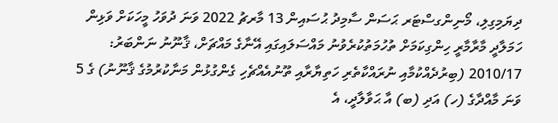ދިޔަމިގިލި، މޯނިންގސްޓަރ ޙަސަން ސާމިދު ޙުސައިން 13 މާރޗު 2022 ވަނަ ދުވަހު މީހަކަށް ވަޅިން ހަމަލާދީ މާރާމާރީ ހިންގިކަމަށް ތުހުމަތުކުރެވުނު މައްސަލައިގައި އޭނާގެ މައްޗަށް، ޤާނޫނު ނަންބަރު: 2010/17 (ބިރުދެއްކުމާއި ނުރައްކާތެރި ހަތިޔާރާއި ތޫނުއެއްޗެހި ގެންގުޅުން މަނާކުރުމުގެ ޤާނޫނު) ގެ 5 ވަނަ މާއްދާގެ (ހ) އަދި (ބ) އާ ޙަވާލާދީ، އެ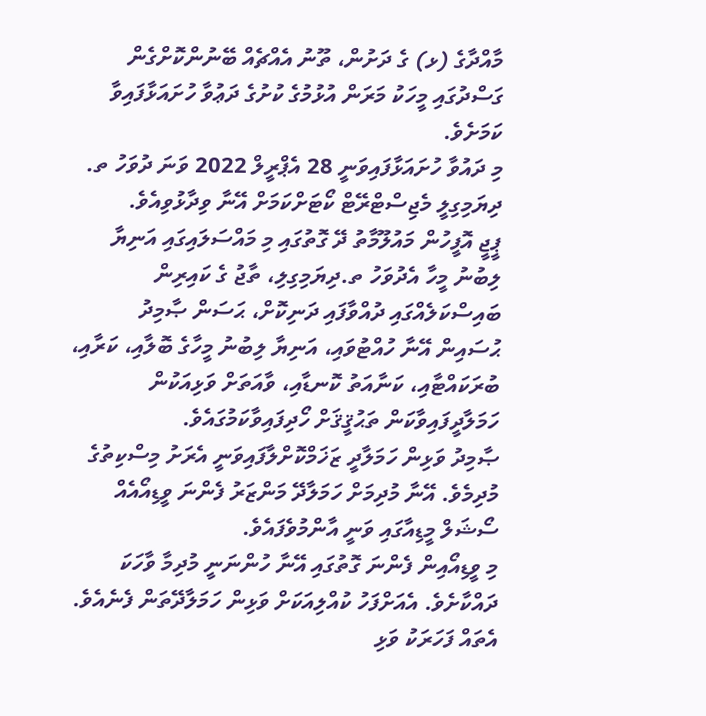މާއްދާގެ (ޅ) ގެ ދަށުން، ތޫނު އެއްޗެއް ބޭނުންކޮށްގެން ގަސްދުގައި މީހަކު މަރަން އުޅުމުގެ ކުށުގެ ދަޢުވާ ހުށައަޅާފައިވާ ކަމަށެވެ.
މި ދައުވާ ހުށައަޅާފައިވަނީ 28 އެޕްރީލް 2022 ވަނަ ދުވަހު ތ. ދިޔަމިގިލީ މެޖިސްޓްރޭޓް ކޯޓަށްކަމަށް އޭނާ ވިދާޅުވިއެވެ.
ޕީޖީ އޮފީހުން މައުލޫމާތު ދޭ ގޮތުގައި މި މައްސަލައިގައި އަނިޔާ ލިބުނު މީހާ އެދުވަހު ތ.ދިޔަމިގިލި، ތާޖު ގެ ކައިރިން ބައިސްކަލެއްގައި ދުއްވާފައި ދަނިކޮށް، ޙަސަން ޞާމިދު ޙުސައިން އޭނާ ހުއްޓުވައި، އަނިޔާ ލިބުނު މީހާގެ ބޮލާއި، ކަރާއި، ބުރަކައްޓާއި، ކަނާއަތު ކޮނޑާއި، ވާއަތަށް ވަޅިއަކުން ހަމަލާދީފައިވާކަން ތަޙުޤީޤަށް ހޯދިފައިވާކަމުގައެވެ.
ޞާމިދު ވަޅިން ހަމަލާދީ ޒަޚަމްކޮށްލާފައިވަނީ އެރަށު މިސްކިތުގެ މުދިމެވެ. އޭނާ މުދިމަށް ހަމަލާދޭ މަންޒަރު ފެންނަ ވީޑިއޯއެއް ސޯޝަލް މީޑިއާގައި ވަނީ އާންމުވެފައެވެ.
މި ވީޑިއޯއިން ފެންނަ ގޮތުގައި އޭނާ ހުންނަނީ މުދިމާ ވާހަކަ ދައްކާށެވެ. އެއަށްފަހު ކުއްލިއަކަށް ވަޅިން ހަމަލާދޭތަން ފެނެއެވެ. އެތައް ފަހަރަކު ވަޅި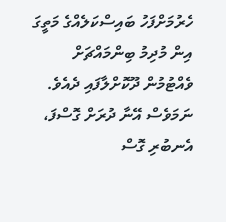ހެރުމަށްފަހު ބައިސްކަލެއްގެ މަތީގަ އިން މުދިމު ބިންމައްޗަށް ވެއްޓުމުން ދޫކޮށްލާފައި ދެއެވެ. ނަމަވެސް އޭނާ ދުރަށް ގޮސްފަ، އެނބުރި ގޮސް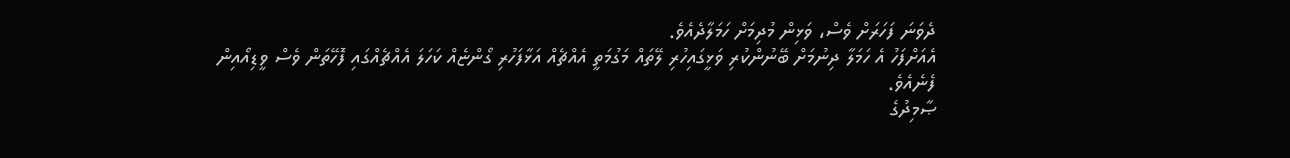ދެވަނަ ފަހަރަށް ވެސް، ވަޅިން މުދިމަށް ހަމަލާދެއެވެ.
އެއަށްފަހު އެ ހަމަލާ ދިނުމަށް ބޭނުންކުރި ވަޅީގައިހުރި ލޭތައް މަގުމަތީ އެއްޗެއް އަޅާފަހުރި ގޯންޏެއް ކަހަލަ އެއްޗެއްގައި ފޮހޭތަން ވެސް ވީޑިއޯއިން ފެނެއެވެ.
ޞާމިދުގެ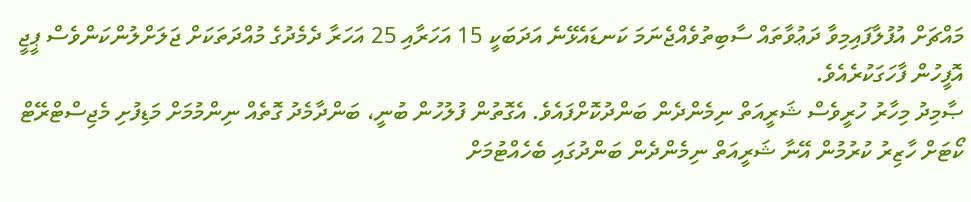މައްޗަށް އުފުލާފައިމިވާ ދަޢުވާތައް ސާބިތުވެއްޖެނަމަ ކަނޑައެޅޭނެ އަދަބަކީ 15 އަހަރާއި 25 އަހަރާ ދެމެދުގެ މުއްދަތަކަށް ޖަލަށްލުންކަންވެސް ޕީޖީ އޮފީހުން ފާހަގަކުރެއެވެ.
ޞާމިދު މިހާރު ހުރީވެސް ޝަރީއަތް ނިމެންދެން ބަންދުކޮށްފައެވެ. އެގޮތުން ފުލުހުން ބުނީ، ބަންދާމެދު ގޮތެއް ނިންމުމަށް މަޑިފުށި މެޖިސްޓްރޭޓް ކޯޓަށް ހާޒިރު ކުރުމުން އޭނާ ޝަރީއަތް ނިމެންދެން ބަންދުގައި ބެހެއްޓުމަށް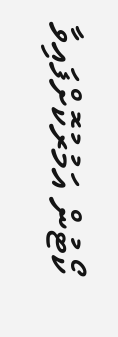ކޯޓުން އަމުރުކޮށްފައިވާ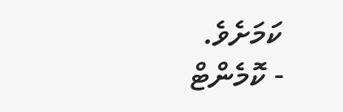ކަމަށެވެ.
- ކޮމެންޓް